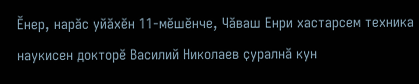Ӗнер, нарӑс уйӑхӗн 11-мӗшӗнче, Чӑваш Енри хастарсем техника наукисен докторӗ Василий Николаев ҫуралнӑ кун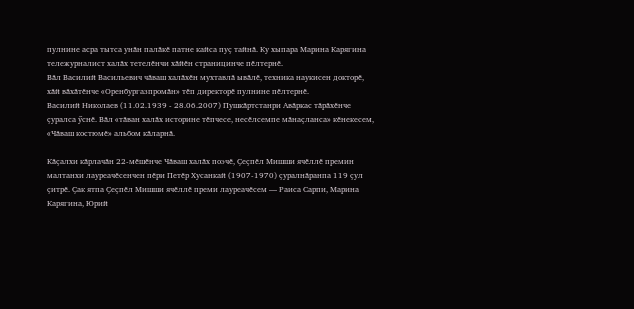пулнине асра тытса унӑн палӑкӗ патне кайса пуҫ тайнӑ. Ку хыпара Марина Карягина тележурналист халӑх тетелӗнчи хӑйӗн страницинче пӗлтернӗ.
Вӑл Василий Васильевич чӑваш халӑхӗн мухтавлӑ ывӑлӗ, техника наукисен докторӗ, хӑй вӑхӑтӗнче «Оренбургазпромӑн» тӗп директорӗ пулнине пӗлтернӗ.
Василий Николаев (11.02.1939 - 28.06.2007) Пушкӑртстанри Авӑркас тӑрӑхӗнче ҫуралса ӳснӗ. Вӑл «тӑван халӑх историне тӗпчесе, несӗлсемпе мӑнаҫланса» кӗнекесем, «Чӑваш костюмӗ» альбом кӑларнӑ.

Кӑҫалхи кӑрлачӑн 22-мӗшӗнче Чӑваш халӑх поэчӗ, Ҫеҫпӗл Мишши ячӗллӗ премин малтанхи лауреачӗсенчен пӗри Петӗр Хусанкай (1907-1970) ҫуралнӑранпа 119 ҫул ҫитрӗ. Ҫак ятпа Ҫеҫпӗл Мишши ячӗллӗ преми лауреачӗсем — Раиса Сарпи, Марина Карягина, Юрий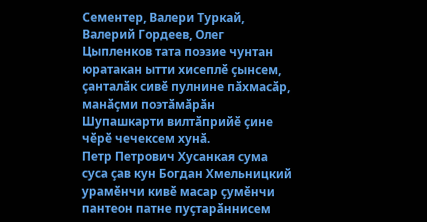Сементер, Валери Туркай, Валерий Гордеев, Олег Цыпленков тата поэзие чунтан юратакан ытти хисеплӗ ҫынсем, ҫанталӑк сивӗ пулнине пӑхмасӑр, манӑҫми поэтӑмӑрӑн Шупашкарти вилтӑприйӗ ҫине чӗрӗ чечексем хунӑ.
Петр Петрович Хусанкая сума суса ҫав кун Богдан Хмельницкий урамӗнчи кивӗ масар ҫумӗнчи пантеон патне пуҫтарӑннисем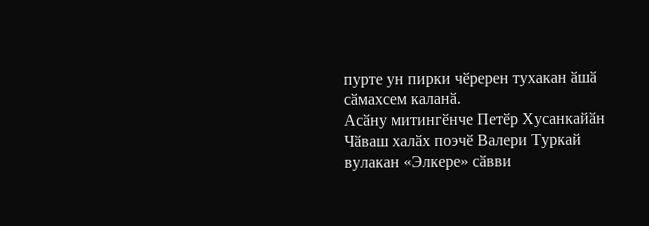пурте ун пирки чӗререн тухакан ӑшӑ сӑмахсем каланӑ.
Асӑну митингӗнче Петӗр Хусанкайӑн Чӑваш халӑх поэчӗ Валери Туркай вулакан «Элкере» сӑвви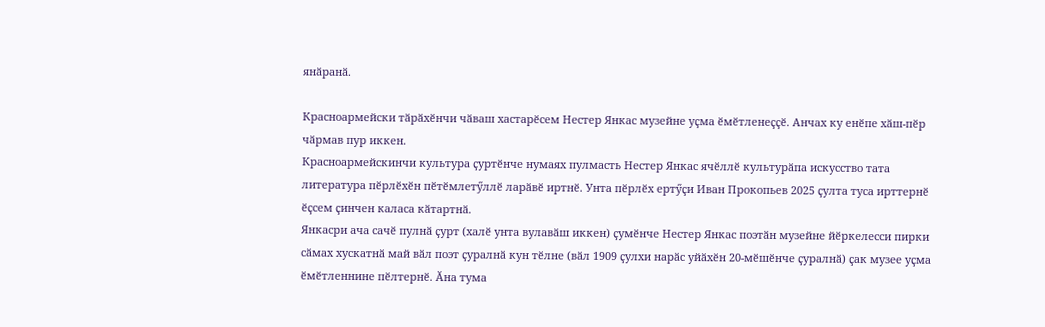янӑранӑ.

Красноармейски тӑрӑхӗнчи чӑваш хастарӗсем Нестер Янкас музейне уҫма ӗмӗтленеҫҫӗ. Анчах ку енӗпе хӑш-пӗр чӑрмав пур иккен.
Красноармейскинчи культура ҫуртӗнче нумаях пулмасть Нестер Янкас ячӗллӗ культурӑпа искусство тата литература пӗрлӗхӗн пӗтӗмлетӳллӗ ларӑвӗ иртнӗ. Унта пӗрлӗх ертӳҫи Иван Прокопьев 2025 ҫулта туса ирттернӗ ӗҫсем ҫинчен каласа кӑтартнӑ.
Янкасри ача сачӗ пулнӑ ҫурт (халӗ унта вулавӑш иккен) ҫумӗнче Нестер Янкас поэтӑн музейне йӗркелесси пирки сӑмах хускатнӑ май вӑл поэт ҫуралнӑ кун тӗлне (вӑл 1909 ҫулхи нарӑс уйӑхӗн 20-мӗшӗнче ҫуралнӑ) ҫак музее уҫма ӗмӗтленнине пӗлтернӗ. Ӑна тума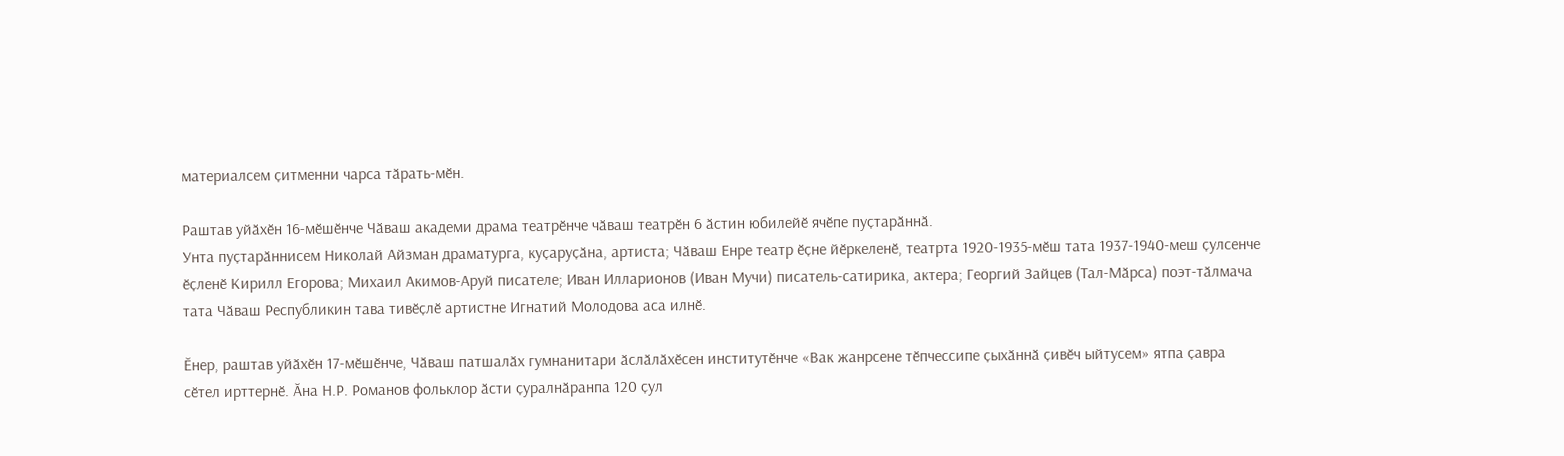материалсем ҫитменни чарса тӑрать-мӗн.

Раштав уйӑхӗн 16-мӗшӗнче Чӑваш академи драма театрӗнче чӑваш театрӗн 6 ӑстин юбилейӗ ячӗпе пуҫтарӑннӑ.
Унта пуҫтарӑннисем Николай Айзман драматурга, куҫаруҫӑна, артиста; Чӑваш Енре театр ӗҫне йӗркеленӗ, театрта 1920-1935-мӗш тата 1937-1940-меш ҫулсенче ӗҫленӗ Кирилл Егорова; Михаил Акимов-Аруй писателе; Иван Илларионов (Иван Мучи) писатель-сатирика, актера; Георгий Зайцев (Тал-Мӑрса) поэт-тӑлмача тата Чӑваш Республикин тава тивӗҫлӗ артистне Игнатий Молодова аса илнӗ.

Ӗнер, раштав уйӑхӗн 17-мӗшӗнче, Чӑваш патшалӑх гумнанитари ӑслӑлӑхӗсен институтӗнче «Вак жанрсене тӗпчессипе ҫыхӑннӑ ҫивӗч ыйтусем» ятпа ҫавра сӗтел ирттернӗ. Ӑна Н.Р. Романов фольклор ӑсти ҫуралнӑранпа 120 ҫул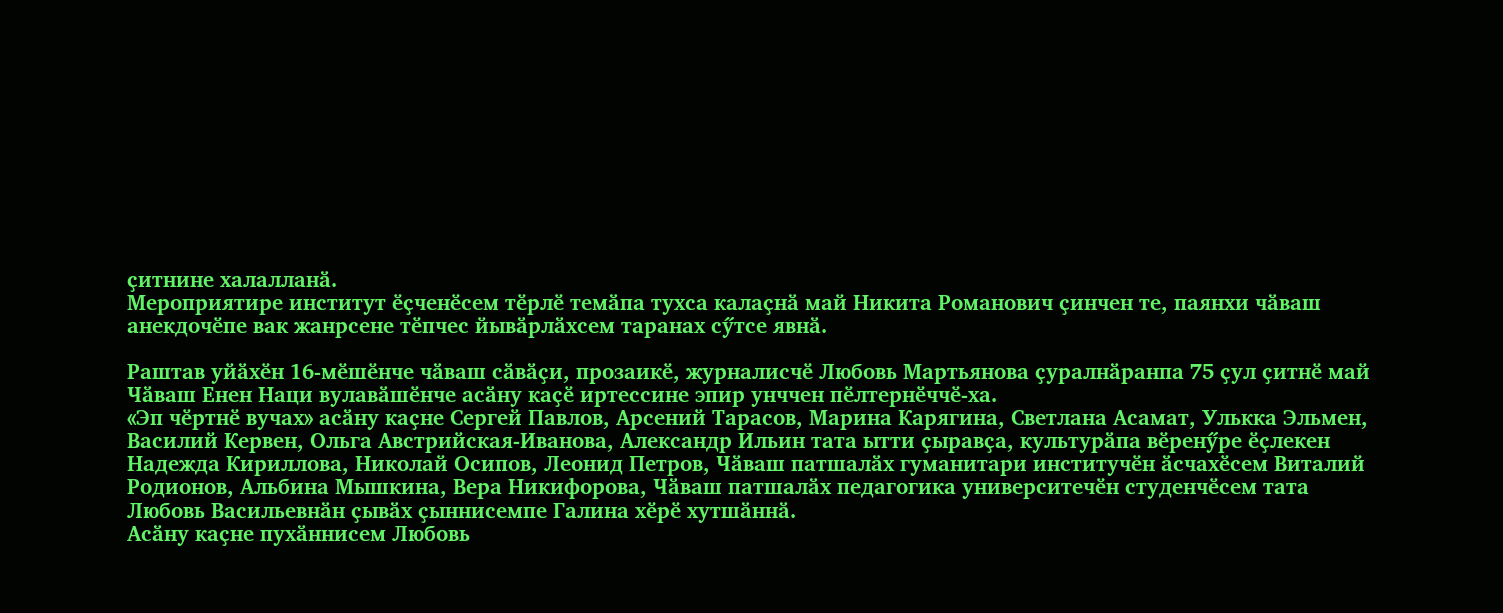ҫитнине халалланӑ.
Мероприятире институт ӗҫченӗсем тӗрлӗ темӑпа тухса калаҫнӑ май Никита Романович ҫинчен те, паянхи чӑваш анекдочӗпе вак жанрсене тӗпчес йывӑрлӑхсем таранах сӳтсе явнӑ.

Раштав уйӑхӗн 16-мӗшӗнче чӑваш сӑвӑҫи, прозаикӗ, журналисчӗ Любовь Мартьянова ҫуралнӑранпа 75 ҫул ҫитнӗ май Чӑваш Енен Наци вулавӑшӗнче асӑну каҫӗ иртессине эпир унччен пӗлтернӗччӗ-ха.
«Эп чӗртнӗ вучах» асӑну каҫне Сергей Павлов, Арсений Тарасов, Марина Карягина, Светлана Асамат, Улькка Эльмен, Василий Кервен, Ольга Австрийская-Иванова, Александр Ильин тата ытти ҫыравҫа, культурӑпа вӗренӳре ӗҫлекен Надежда Кириллова, Николай Осипов, Леонид Петров, Чӑваш патшалӑх гуманитари институчӗн ӑсчахӗсем Виталий Родионов, Альбина Мышкина, Вера Никифорова, Чӑваш патшалӑх педагогика университечӗн студенчӗсем тата Любовь Васильевнӑн ҫывӑх ҫыннисемпе Галина хӗрӗ хутшӑннӑ.
Асӑну каҫне пухӑннисем Любовь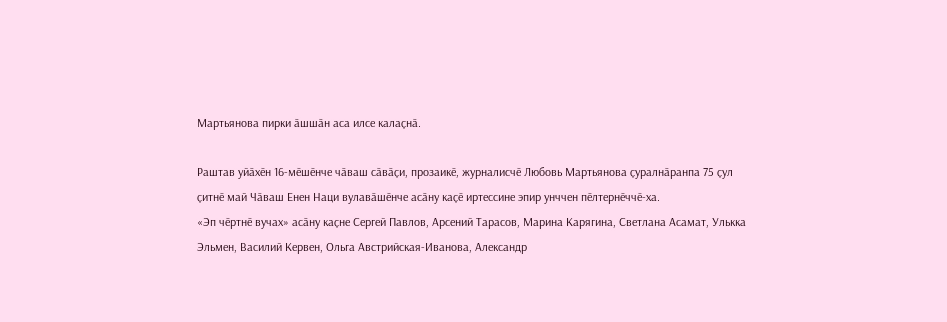Мартьянова пирки ӑшшӑн аса илсе калаҫнӑ.

Раштав уйӑхӗн 16-мӗшӗнче чӑваш сӑвӑҫи, прозаикӗ, журналисчӗ Любовь Мартьянова ҫуралнӑранпа 75 ҫул ҫитнӗ май Чӑваш Енен Наци вулавӑшӗнче асӑну каҫӗ иртессине эпир унччен пӗлтернӗччӗ-ха.
«Эп чӗртнӗ вучах» асӑну каҫне Сергей Павлов, Арсений Тарасов, Марина Карягина, Светлана Асамат, Улькка Эльмен, Василий Кервен, Ольга Австрийская-Иванова, Александр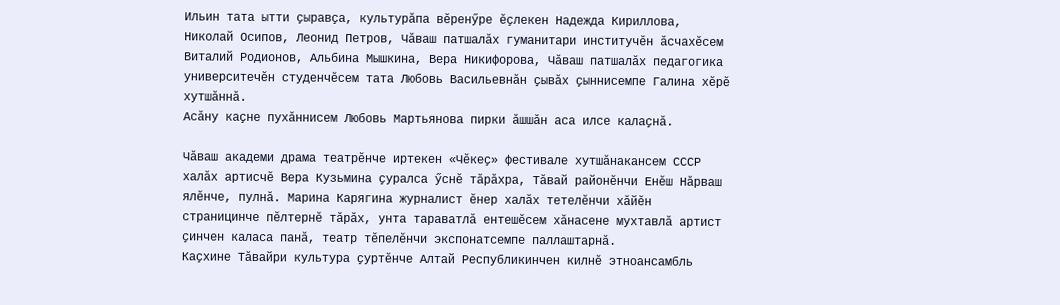Ильин тата ытти ҫыравҫа, культурӑпа вӗренӳре ӗҫлекен Надежда Кириллова, Николай Осипов, Леонид Петров, Чӑваш патшалӑх гуманитари институчӗн ӑсчахӗсем Виталий Родионов, Альбина Мышкина, Вера Никифорова, Чӑваш патшалӑх педагогика университечӗн студенчӗсем тата Любовь Васильевнӑн ҫывӑх ҫыннисемпе Галина хӗрӗ хутшӑннӑ.
Асӑну каҫне пухӑннисем Любовь Мартьянова пирки ӑшшӑн аса илсе калаҫнӑ.

Чӑваш академи драма театрӗнче иртекен «Чӗкеҫ» фестивале хутшӑнакансем СССР халӑх артисчӗ Вера Кузьмина ҫуралса ӳснӗ тӑрӑхра, Тӑвай районӗнчи Енӗш Нӑрваш ялӗнче, пулнӑ. Марина Карягина журналист ӗнер халӑх тетелӗнчи хӑйӗн страницинче пӗлтернӗ тӑрӑх, унта тараватлӑ ентешӗсем хӑнасене мухтавлӑ артист ҫинчен каласа панӑ, театр тӗпелӗнчи экспонатсемпе паллаштарнӑ.
Каҫхине Тӑвайри культура ҫуртӗнче Алтай Республикинчен килнӗ этноансамбль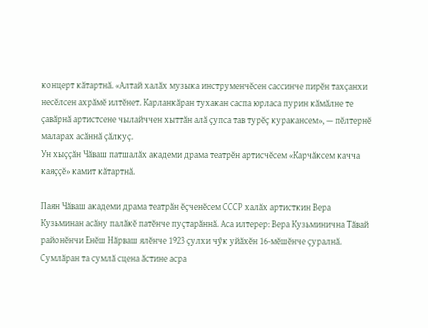концерт кӑтартнӑ. «Алтай халӑх музыка инструменчӗсен сассинче пирӗн тахҫанхи несӗлсен ахрӑмӗ илтӗнет. Карланкӑран тухакан саспа юрласа пурин кӑмӑлне те ҫавӑрнӑ артистсене чылайччен хыттӑн алӑ ҫупса тав турӗҫ куракансем», — пӗлтернӗ маларах асӑннӑ ҫӑлкуҫ.
Ун хыҫҫӑн Чӑваш патшалӑх академи драма театрӗн артисчӗсем «Карчӑксем качча каяҫҫӗ» камит кӑтартнӑ.

Паян Чӑваш академи драма театрӑн ӗҫченӗсем СССР халӑх артисткин Вера Кузьминан асӑну палӑкӗ патӗнче пуҫтарӑннӑ. Аса илтерер: Вера Кузьминична Тӑвай районӗнчи Енӗш Нӑрваш ялӗнче 1923 ҫулхи чӳк уйӑхӗн 16-мӗшӗнче ҫуралнӑ.
Сумлӑран та сумлӑ сцена ӑстине асра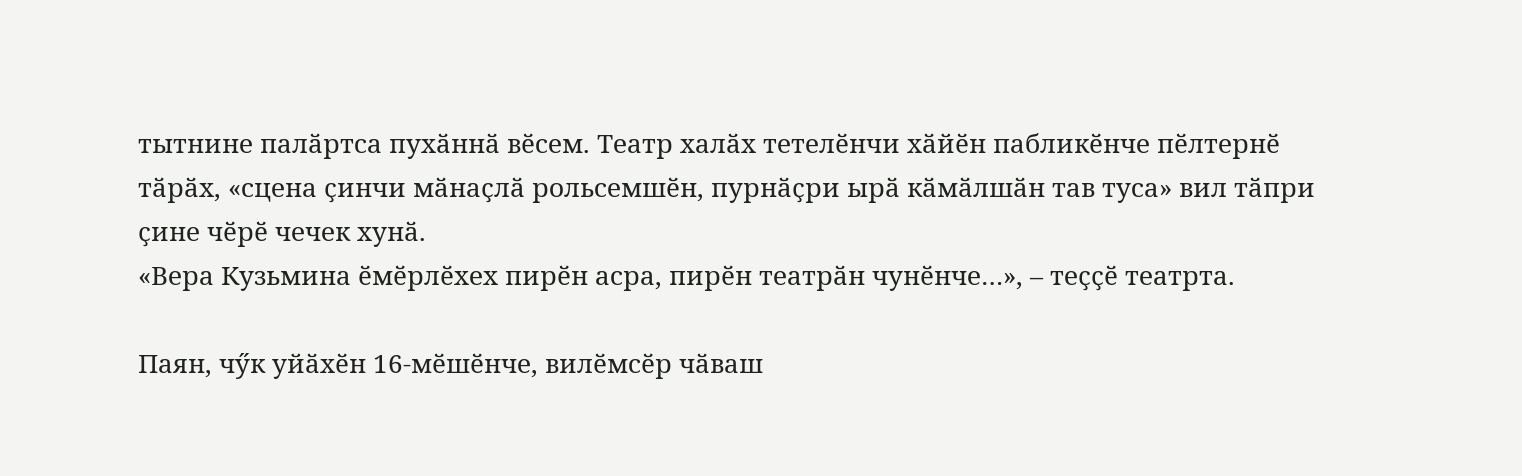тытнине палӑртса пухӑннӑ вӗсем. Театр халӑх тетелӗнчи хӑйӗн пабликӗнче пӗлтернӗ тӑрӑх, «сцена ҫинчи мӑнаҫлӑ рольсемшӗн, пурнӑҫри ырӑ кӑмӑлшӑн тав туса» вил тӑпри ҫине чӗрӗ чечек хунӑ.
«Вера Кузьмина ӗмӗрлӗхех пирӗн асра, пирӗн театрӑн чунӗнче…», – теҫҫӗ театрта.

Паян, чӳк уйӑхӗн 16-мӗшӗнче, вилӗмсӗр чӑваш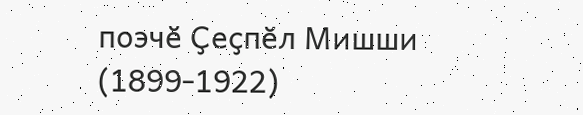поэчӗ Ҫеҫпӗл Мишши (1899-1922)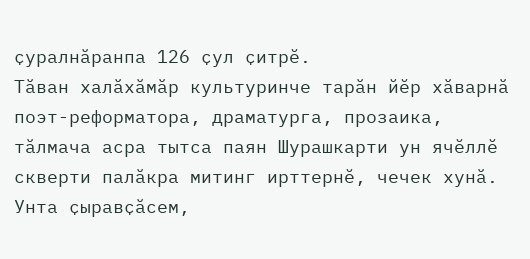ҫуралнӑранпа 126 ҫул ҫитрӗ.
Тӑван халӑхӑмӑр культуринче тарӑн йӗр хӑварнӑ поэт-реформатора, драматурга, прозаика, тӑлмача асра тытса паян Шурашкарти ун ячӗллӗ скверти палӑкра митинг ирттернӗ, чечек хунӑ.
Унта ҫыравҫӑсем,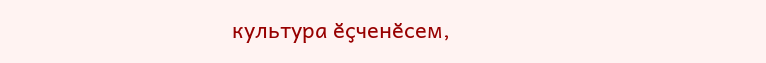культура ӗҫченӗсем,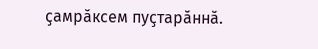ҫамрӑксем пуҫтарӑннӑ.